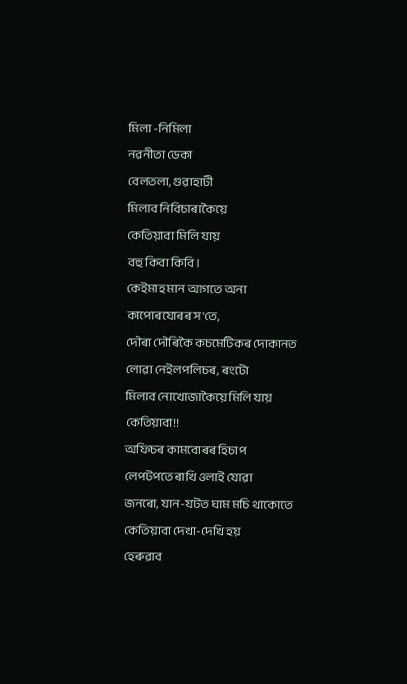মিলা -নিমিলা
নৱনীতা ডেকা
বেলতলা, গুৱাহাটী
মিলাব নিবিচাৰাকৈয়ে
কেতিয়াবা মিলি যায়
বহু কিবা কিবি।
কেইমাহ মান আগতে অনা
কাপোৰযোৰৰ স'তে,
দৌৰা দৌৰিকৈ কচমেটিকৰ দোকানত
লোৱা নেইলপলিচৰ, ৰংটো
মিলাব নোখোজাকৈয়ে মিলি যায়
কেতিয়াবা!!
অফিচৰ কামবোৰৰ হিচাপ
লেপটপতে ৰাখি ওলাই যোৱা
জনৰো, যান-যটত ঘাম মচি থাকোতে
কেতিয়াবা দেখা-দেখি হয়
হেৰুৱাব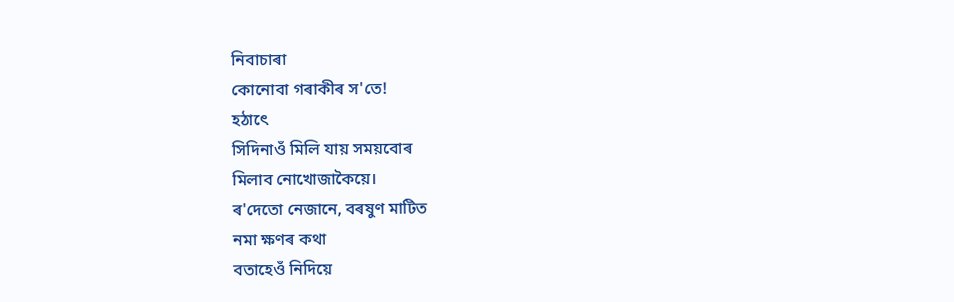নিবাচাৰা
কোনোবা গৰাকীৰ স'তে!
হঠাৎে
সিদিনাওঁ মিলি যায় সময়বোৰ
মিলাব নোখোজাকৈয়ে।
ৰ'দেতো নেজানে, বৰষুণ মাটিত
নমা ক্ষণৰ কথা
বতাহেওঁ নিদিয়ে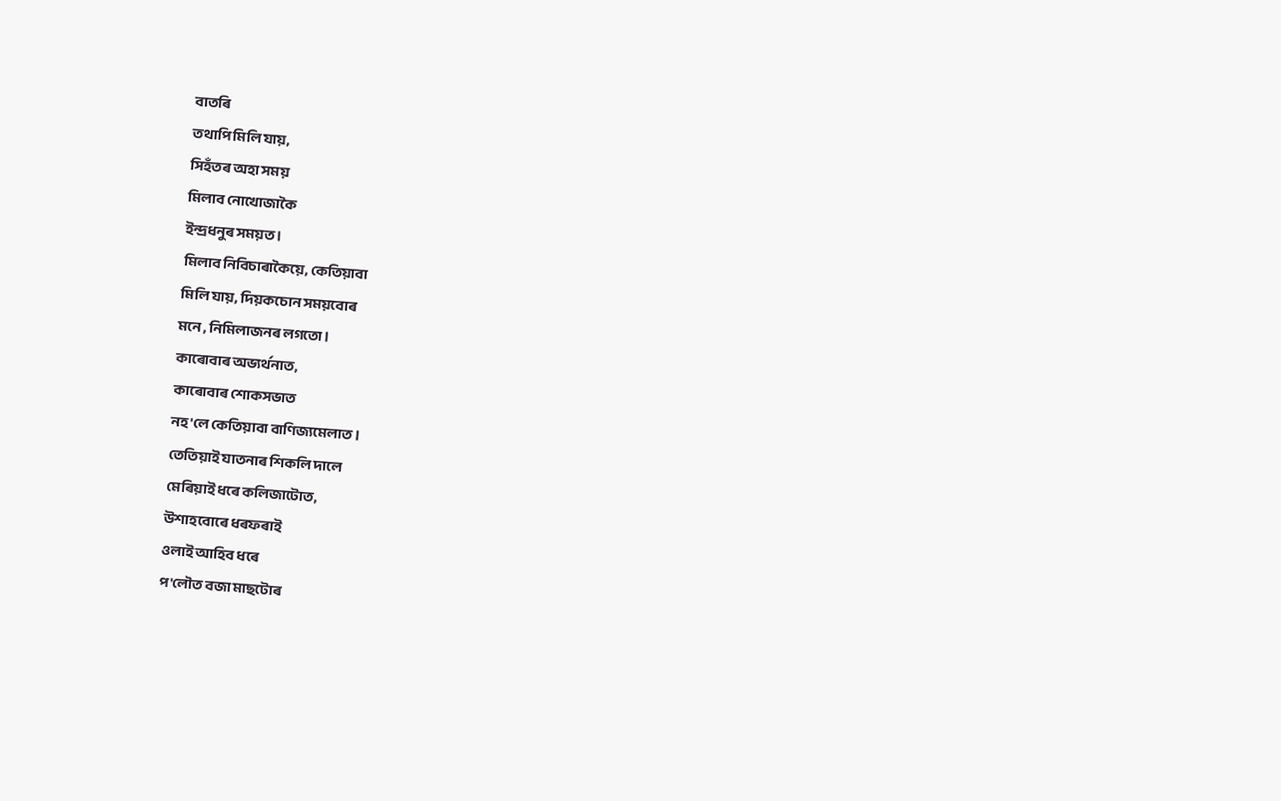বাতৰি
তথাপি মিলি যায়,
সিহঁতৰ অহা সময়
মিলাব নোখোজাকৈ
ইন্দ্ৰধনুৰ সময়ত ।
মিলাব নিবিচাৰাকৈয়ে, কেতিয়াবা
মিলি যায়, দিয়কচোন সময়বোৰ
মনে , নিমিলাজনৰ লগতো।
কাৰোবাৰ অভ্যৰ্থনাত,
কাৰোবাৰ শোকসভাত
নহ'লে কেতিয়াবা বাণিজ্যমেলাত ।
তেতিয়াই যাতনাৰ শিকলি দালে
মেৰিয়াই ধৰে কলিজাটোত,
উশাহবোৰে ধৰফৰাই
ওলাই আহিব ধৰে
প'লৌত বজা মাছটোৰ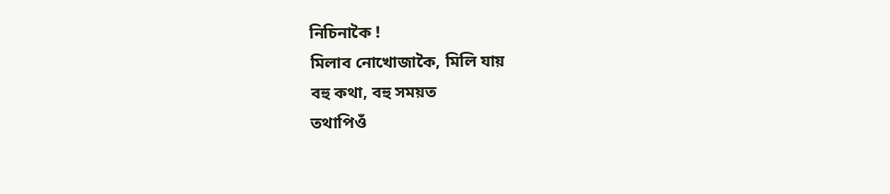নিচিনাকৈ !
মিলাব নোখোজাকৈ, মিলি যায়
বহু কথা, বহু সময়ত
তথাপিওঁ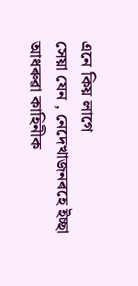এনে কিয় লাগে
সেয়া যেন , নেদেখাজনৰহে ইচ্ছা
আধৰুৱা কাহিনীক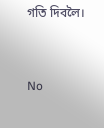গতি দিবলৈ।


No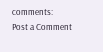comments:
Post a Comment